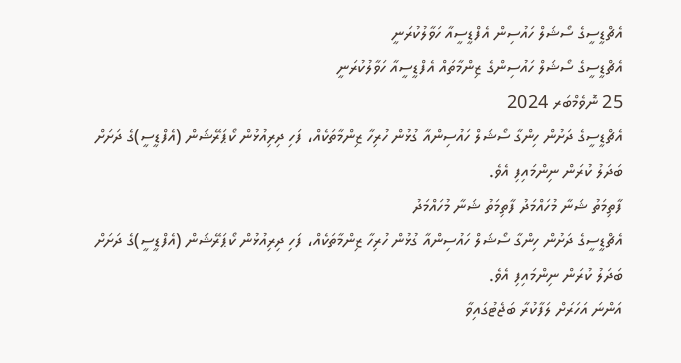އެޗްޑީސީގެ ސޯޝަލް ހައުސިން އެފްޑީސީއާ ހަވާލުކުރަނީ
އެޗްޑީސީގެ ސޯޝަލް ހައުސިންގެ ޒިންމާތައް އެފްޑީސީއާ ހަވާލުކުރަނީ
25 ނޮވެމްބަރ 2024
އެޗްޑީސީގެ ދަށުން ހިންގާ ސޯޝަލް ހައުސިންއާ ގުޅުން ހުރިހާ ޒިންމާތަކެއް، ފަހި ދިރިއުޅުން ކޯޕަރޭޝަން (އެފްޑީސީ)ގެ ދަށަށް ބަދަލު ކުރަން ނިންމައިފި އެވެ.
ފާތިމަތު ޝަނާ މުހައްމަދު ފާތިމަތު ޝަނާ މުހައްމަދު
އެޗްޑީސީގެ ދަށުން ހިންގާ ސޯޝަލް ހައުސިންއާ ގުޅުން ހުރިހާ ޒިންމާތަކެއް، ފަހި ދިރިއުޅުން ކޯޕަރޭޝަން (އެފްޑީސީ)ގެ ދަށަށް ބަދަލު ކުރަން ނިންމައިފި އެވެ.
އަންނަ އަހަރަށް ލަފާކުރާ ބަޖެޓުގައިވާ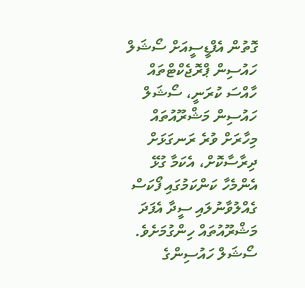ގޮތުން އެފްޑީސީއަށް ސޯޝަލް ހައުސިން ޕްރޮޖެކްޓްތައް ހާއްސަ ކުރަނީ، ސޯޝަލް ހައުސިން މަޝްރޫއުތައް މިހާރަށް ވުރެ ރަނގަޅަށް ދިރާސާކޮށް، އެކަމާ ގުޅޭ އެންމެހާ ކަންކަމުގައި ފޯކަސް ގެއްލުވާނުލައި ސީދާ އެފަދަ މަޝްރޫއުތައް ހިންގުމަށެވެ.
ސޯޝަލް ހައުސިންގެ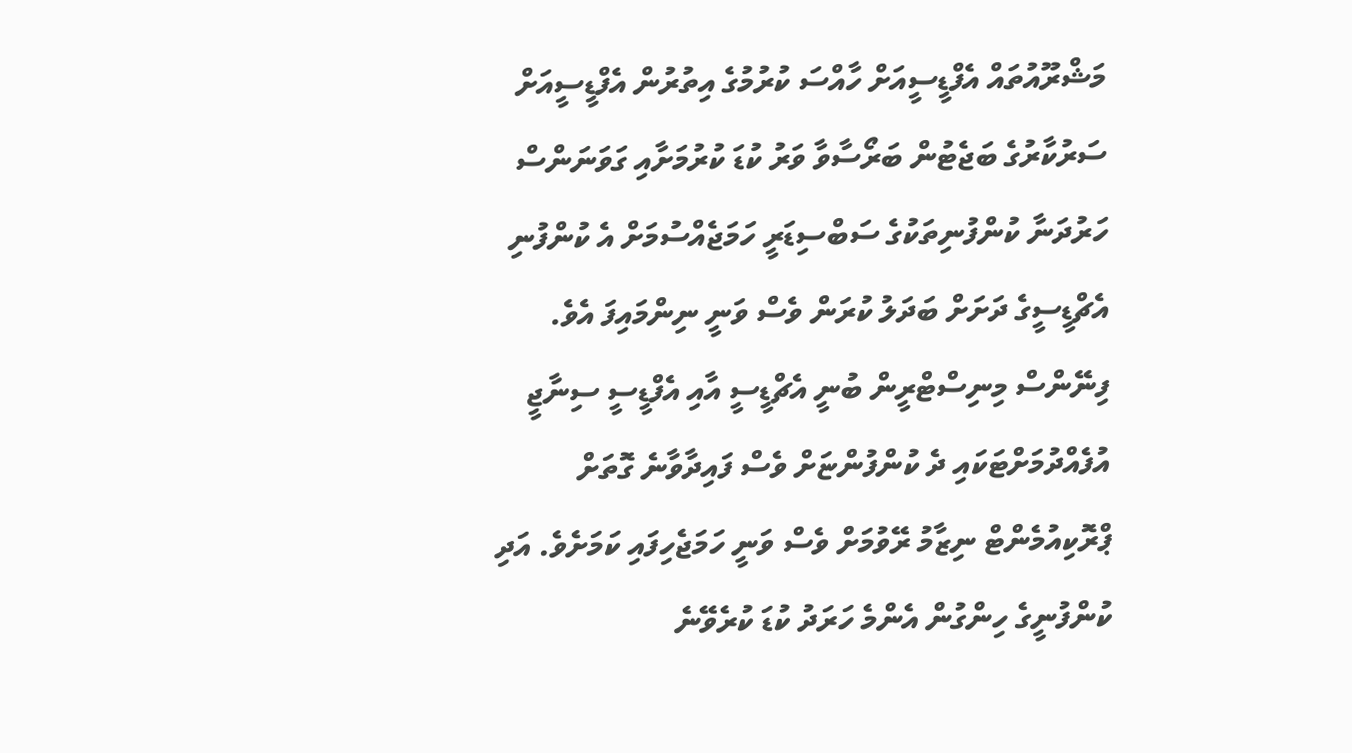މަޝްރޫއުތައް އެފްޑީސީއަށް ހާއްސަ ކުރުމުގެ އިތުރުން އެފްޑީސީއަށް ސަރުކާރުގެ ބަޖެޓުން ބަރޯސާވާ ވަރު ކުޑަ ކުރުމަށާއި ގަވަނަންސް ހަރުދަނާ ކުންފުނިތަކުގެ ސަބްސިޑަރީ ހަމަޖެއްސުމަށް އެ ކުންފުނި އެޗްޑީސީގެ ދަށަށް ބަދަލު ކުރަން ވެސް ވަނީ ނިންމައިފަ އެވެ.
ފިނޭންސް މިނިސްޓްރީން ބުނީ އެޗްޑީސީ އާއި އެފްޑީސީ ސިނާޖީ އުފެއްދުމަށްޓަކައި ދެ ކުންފުންޏަށް ވެސް ފައިދާވާނެ ގޮތަށް ޕްރޮކިއުމެންޓް ނިޒާމު ރޭވުމަށް ވެސް ވަނީ ހަމަޖެހިފައި ކަމަށެވެ. އަދި ކުންފުނީގެ ހިންގުން އެންމެ ހަރަދު ކުޑަ ކުރެވޭނެ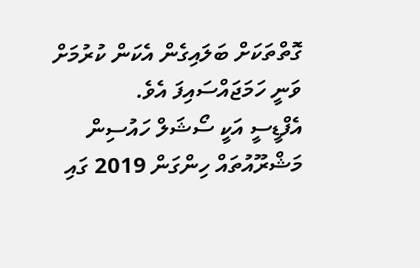ގޮތްތަކަށް ބަލައިގެން އެކަން ކުރުމަށް ވަނީ ހަމަޖައްސައިފަ އެވެ.
އެފްޑީސީ އަކީ ސޯޝަލް ހައުސިން މަޝްރޫއުތައް ހިންގަން 2019 ގައި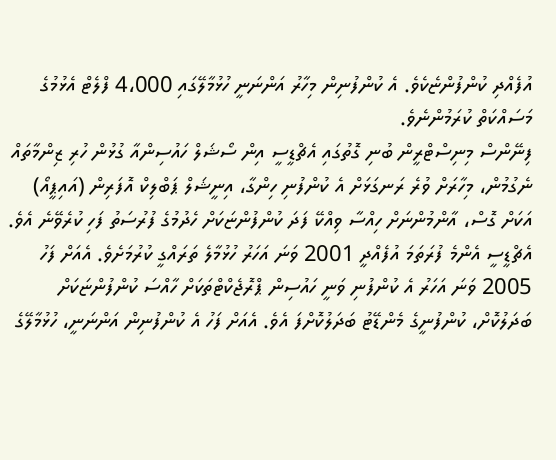އުފެއްދި ކުންފުންޏެކެވެ. އެ ކުންފުނިން މިހާރު އަންނަނީ ހުޅުމާލޭގައި 4،000 ފްލެޓް އެޅުމުގެ މަސައްކަތް ކުރަމުންނެވެ.
ފިނޭންސް މިނިސްޓްރީން ބުނި ގޮތުގައި އެޗްޑީސީ އިން ސޯޝަލް ހައުސިންއާ ގުޅުން ހުރި ޒިންމާތައް ނެގުމުން، މިހާރަށް ވުރެ ރަނގަޅަށް އެ ކުންފުނި ހިންގާ، އިނީޝަލް ޕަބްލިކް އޮފަރިން (އައިޕީއޯ) އަކަށް ގޮސް، އާންމުންނަށް ހިއްސާ ވިއްކޭ ފަދަ ކުންފުންޏަކަށް ހެދުމުގެ ފުރުސަތު ފަހި ކުރެވޭނެ އެވެ.
އެޗްޑީސީ އެންމެ ފުރަތަމަ އުފެއްދީ 2001 ވަނަ އަހަރު ހުޅުމާލެ ތަރައްގީ ކުރުމަށެވެ. އެއަށް ފަހު 2005 ވަނަ އަހަރު އެ ކުންފުނި ވަނީ ހައުސިން ޕްރޮޖެކްޓްތަކަށް ހާއްސަ ކުންފުންޏަކަށް ބަދަލުކޮށް، ކުންފުނީގެ މެންޑޭޓު ބަދަލުކޮށްފަ އެވެ. އެއަށް ފަހު އެ ކުންފުނިން އަންނަނީ، ހުޅުމާލޭގެ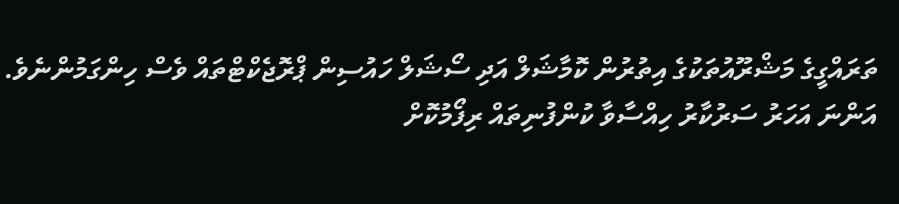ތަރައްގީގެ މަޝްރޫއުތަކުގެ އިތުރުން ކޮމާޝަލް އަދި ސޯޝަލް ހައުސިން ޕްރޮޖެކްޓްތައް ވެސް ހިންގަމުންނެވެ.
އަންނަ އަހަރު ސަރުކާރު ހިއްސާވާ ކުންފުނިތައް ރިފޯމުކޮށް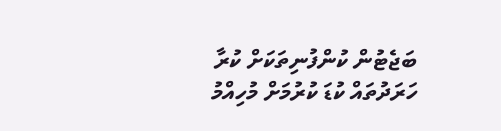ބަޖެޓުން ކުންފުނިތަކަށް ކުރާ ހަރަދުތައް ކުޑަ ކުރުމަށް މުހިއްމު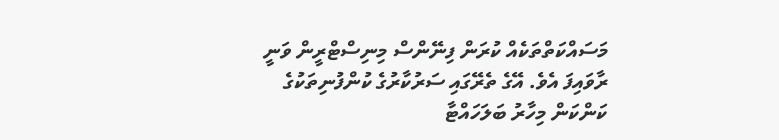މަސައްކަތްތަކެއް ކުރަން ފިނޭންސް މިނިސްޓްރީން ވަނީ ރާވައިފަ އެވެ. އޭގެ ތެރޭގައި ސަރުކާރުގެ ކުންފުނިތަކުގެ ކަންކަން މިހާރު ބަލަހައްޓާ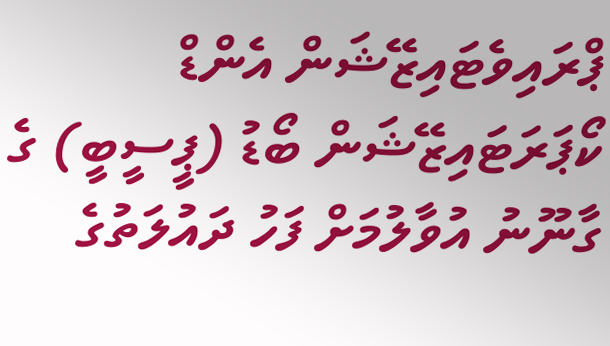ޕްރައިވެޓައިޒޭޝަން އެންޑް ކޯޕަރަޓައިޒޭޝަން ބޯޑު (ޕީސީބީ) ގެ ގާނޫނު އުވާލުމަށް ފަހު ދައުލަތުގެ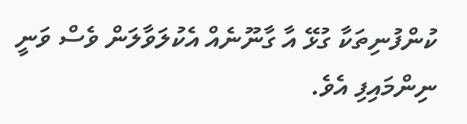ކުންފުނިތަކާ ގުޅޭ އާ ގާނޫނެއް އެކުލަވާލަން ވެސް ވަނީ ނިންމައިފި އެވެ.